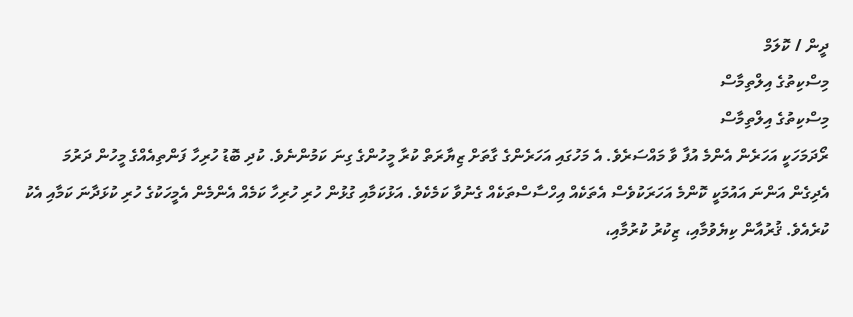ދީން / ކޮލަމް
މިސްކިތުގެ އިލްތިމާސް
މިސްކިތުގެ އިލްތިމާސް
ރޯދަމަހަކީ އަހަރެން އެންމެ އުފާ ވާ މައްސަރެވެ. އެ މަހުގައި އަހަރެންގެ ގާތަށް ޒިޔާރަތް ކުރާ މީހުންގެ ގިނަ ކަމުންނެވެ. ކުދި ބޮޑު ހުރިހާ ފަންތިއެއްގެ މީހުން ދަރުމަ އެދިގެން އަންނަ އައުމަކީ ކޮންމެ އަހަރަކުވެސް އެތަކެއް އިހްސާސްތަކެއް ގެނުވާ ކަމެކެވެ. އަޅުކަމާއި ގުޅުން ހުރި ހުރިހާ ކަމެއް އެންމެން އެމީހަކުގެ ހުރި ކުޅަދާނަ ކަމާއި އެކު ކުރެއެވެ. ޤުރުއާން ކިޔެވުމާއި، ޒިކުރު ކުރުމާއި،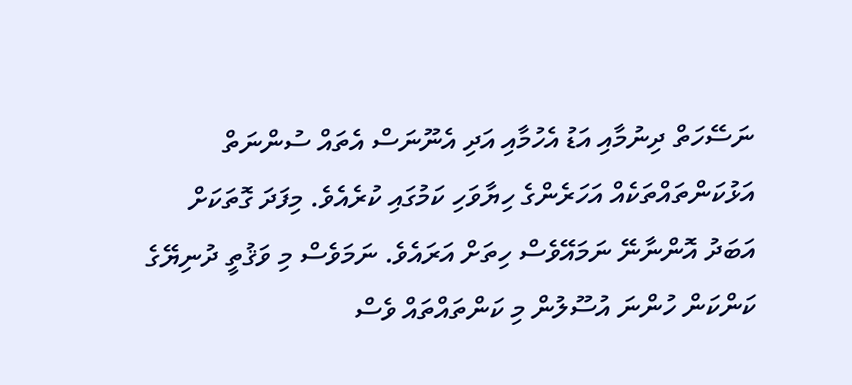ނަސޭހަތް ދިނުމާއި އަޑު އެހުމާއި އަދި އެނޫނަސް އެތައް ސުންނަތް އަޅުކަންތައްތަކެއް އަހަރެންގެ ހިޔާވަހި ކަމުގައި ކުރެއެވެ. މިފަދަ ގޮތަކަށް އަބަދު އޮންނާނޭ ނަމައޭވެސް ހިތަށް އަރައެވެ. ނަމަވެސް މި ވަޤުތީ ދުނިޔޭގެ ކަންކަން ހުންނަ އުސޫލުން މި ކަންތައްތައް ވެސް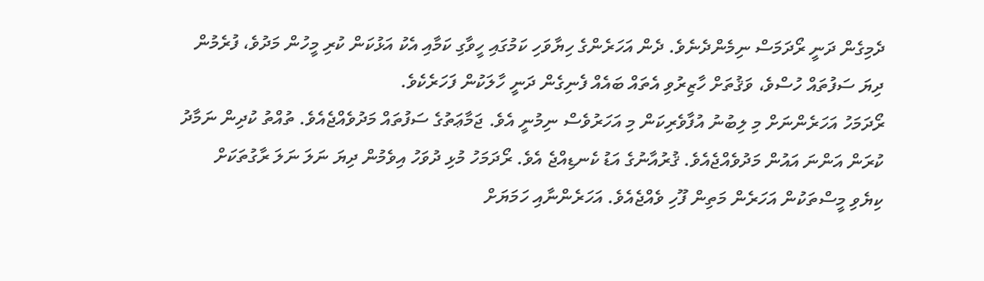ދެމިގެން ދަނީ ރޯދަމަސް ނިމެންދެނެވެ. ދެން އަހަރެންގެ ހިޔާވަހި ކަމުގައި ހީވާގި ކަމާއި އެކު އަޅުކަން ކުރި މީހުން މަދުވެ، ފުރެމުން ދިޔަ ސަފުތައް ހުސްވެ، ވަޤުތަށް ހާޒިރުވި އެތައް ބައެއް ފެނިގެން ދަނީ ހާލަކުން ފަހަރެކެވެ.
ރޯދަމަހު އަހަރެންނަށް މި ލިބުނު އުފާވެރިކަން މި އަހަރުވެސް ނިމުނީ އެވެ. ޖަމާޢަތުގެ ސަފުތައް މަދުވެއްޖެއެވެ. ތުއްތު ކުދިން ނަމާދު ކުރަން އަންނަ އައުން މަދުވެއްޖެއެވެ. ޤުރުއާނުގެ އަޑު ކެނޑިއްޖެ އެވެ. ރޯދަމަހު މުޅި ދުވަހު އިވެމުން ދިޔަ ނަލަ ނަލަ ރާގުތަކަށް ކިޔެވި މީސްތަކުން އަހަރެން މަތިން ފޫހި ވެއްޖެއެވެ. އަހަރެންނާއި ހަމަޔަށް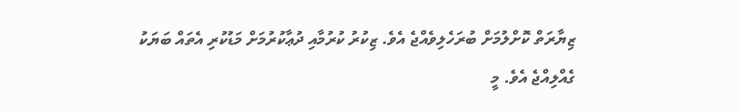ޒިޔާރަތް ކޮށްލުމަށް ބުރަހެލިވެއްޖެ އެވެ. ޒިކުރު ކުރުމާއި ދުޢާކުރުމަށް މަޑުކުރި އެތައް ބަޔަކު ގެއްލިއްޖެ އެވެ. މީ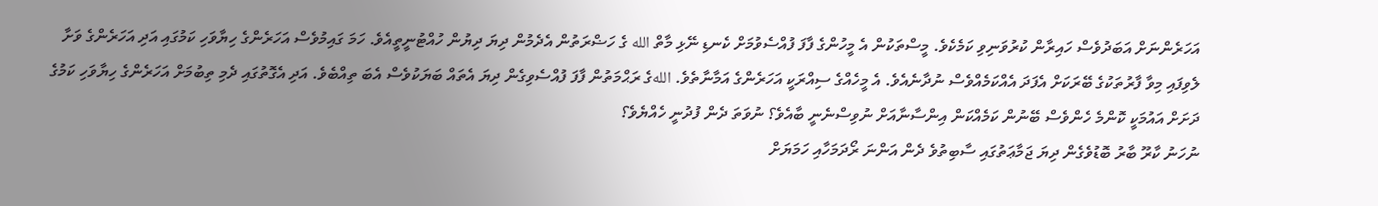އަހަރެންނަށް އަބަދުވެސް ހައިރާން ކުރުވަނިވި ކަމެކެވެ. މީސްތަކުން އެ މީހުންގެ ފާފަ ފުއްސެވުމަށް ކެނޑި ނޭޅި މާތް الله ގެ ހަޟްރަތުން އެދެމުން ދިޔަ ދިޔުން ހުއްޓުނީތީއެވެ. ހަމަ ގައިމުވެސް އަހަރެންގެ ހިޔާވަހި ކަމުގައި އަދި އަހަރެންގެ ވަށާ ލެވިފައި މިވާ ފާރުތަކުގެ ބޭރަކަށް އެފަދަ އެއްކަމެއްވެސް ނުދާނެއެވެ. އެ މީހެއްގެ ސިއްރަކީ އަހަރެންގެ އަމާނާތެވެ. اللهގެ ރަޙްމަތުން ފާފަ ފުއްސެވިގެން ދިޔަ އެތައް ބަޔަކުވެސް އެބަ ތިއްބެވެ. އަދި އެގޮތުގައި ދެމި ތިބުމަށް އަހަރެންގެ ހިޔާވަހި ކަމުގެ ދަށަށް އައުމަކީ ކޮންމެ ހެންވެސް ބޭނުން ކަމެއްކަން އިންސާނާއަށް ނުވިސްނެނީ ބާއެވެ؟ ނުވަތަ ދެން ފުދުނީ ހެއްޔެވެ؟
ނުހަނު ކާރޫ ބާރު ބޮޑުވެގެން ދިޔަ ޖަމާޢަތުގައި ސާބިތުވެ ދެން އަންނަ ރޯދަމަހާއި ހަމަޔަށް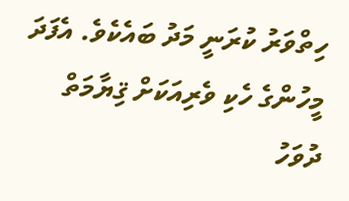ހިތްވަރު ކުރަނީ މަދު ބައެކެވެ. އެފަދަ މީހުންގެ ހެކި ވެރިއަކަށް ޤިޔާމަތް ދުވަހު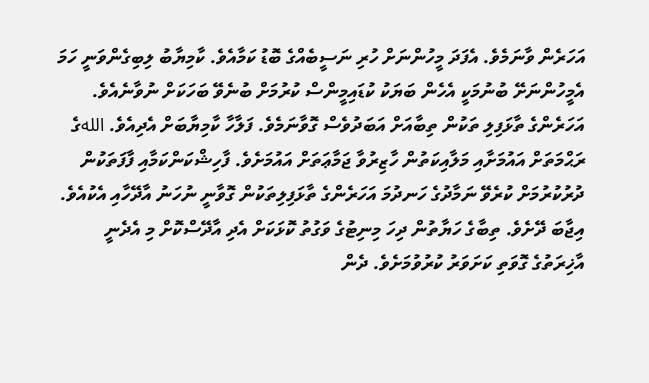އަހަރެން ވާނަމެވެ. އެފަދަ މީހުންނަށް ހުރި ނަސީބެއްގެ ބޮޑު ކަމާއެވެ. ކާމިޔާބު ލިބިގެންވަނީ ހަމަ އެމީހުންނަށޭ ބުނުމަކީ އެހެން ބަޔަކު ކުޑައިމީންސް ކުރުމަށް ބުނެވޭ ބަހަކަށް ނުވާނެއެވެ.
އަހަރެންގެ ތާޅަފިލި ތަކުން ތިބާއަށް އަބަދުވެސް ގޮވާނަމެވެ. ފަލާހާ ކާމިޔާބަށް އެދިއެވެ. اللهގެ ރަޙްމަތަށް އައުމަށާއި މަލާއިކަތުން ހާޒިރުވާ ޖަމާޢަތަށް އައުމަށެވެ. ފާހިޝްކަންކަމާއި ފާފަތަކުން ދުރުކުރުމަށް ކުރެވޭ ނަމާދުގެ ހަނދުމަ އަހަރެންގެ ތާޅަފިލިތަކުން ގޮވާނީ ނުހަނު އާދޭހާއި އެކުއެވެ. އިޖާބަ ދޭށެވެ. ތިބާގެ ހަޔާތުން ދިހަ މިނިޓުގެ ވަގުތު ކޮޅަކަށް އެދި އާދޭސްކޮށް މި އެދެނީ އާޚިރަތުގެ ގޮވަތި ކަށަވަރު ކުރުވުމަށެވެ. ދެން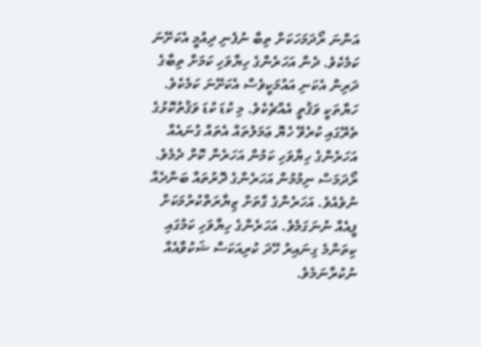އަންނަ ރޯދަމަހަކަށް ތިބާ ނުފެނި ދިއުމީ އެކަށޭނަ ކަމެކެވެ. ދެން އަހަރެންގެ ހިޔާވަހި ކަމަށް ތިބާގެ ދަރިން އެކަނި އައުމަކީވެސް އެކަށޭނަ ކަމެކެވެ. ހަޔާތަކީ ވަޤުތީ އެއްޗެކެވެ. މި ކުޑަ ކުޑަ ވަޤުތުކޮޅުގެ ތެރޭގައި ކުރެވޭ ހެޔޮ ޢަމަލުތައް އެތައް ގުނައެއް އަހަރެންގެ ހިޔާވަހި ކަމުން އަހަރެން ކޮށް ދެމެވެ. ރޯދަމަސް ނިމުމުން އަހަރެންގެ ދޮރުތައް ބަންދެއް ނުވެއެވެ. އަހަރެންގެ ގާތަށް ޒިޔާރަތްކުރުމަކަށް ފީއެއް ނުނަގަމެވެ. އަހަރެންގެ ހިޔާވަހި ކަމުގައި ކިތަންމެ ގިނައިރު ހޭދަ ކުރިއަކަސް ޝަކުވާއެއް ނުކުރާނަމެވެ.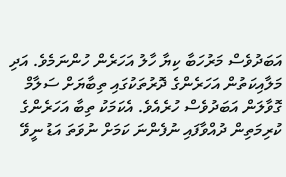އަބަދުވެސް މަރުހަބާ ކިޔާ ހާލު އަހަރެން ހުންނަމެވެ. އަދި މަލާއިކަތުން އަހަރެންގެ ދޮރުތަކުގައި ތިބާޔަށް ސަލާމް ގޮވާލަން އަބަދުވެސް ހުރެއެވެ. އެކަމަކު ތިބާ އަހަރެންގެ ކުރިމަތިން ދުއްވާފައި ނުފެންނަ ކަމަށް ނުވަތަ އަޑު ނީވޭ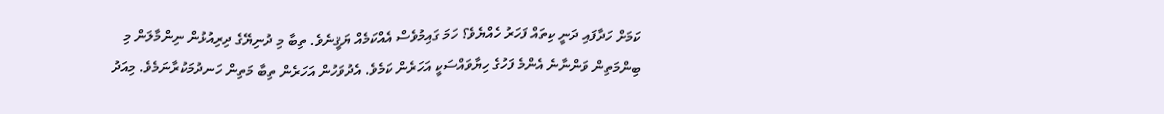ކަމަށް ހަދާފައި ދަނީ ކިތައް ފަހަރު ހެއްޔެވެ؟ ހަމަ ގައިމުވެސް އެއްކަމެއް ޔަޤީނެވެ. ތިބާ މި ދުނިޔޭގެ ދިރިއުޅުން ނިންމާލަން މި ބިންމަތިން ވަންނާނެ އެންމެ ފަހުގެ ހިޔާވައްސަކީ އަހަރެން ކަމެވެ. އެދުވަހުން އަހަރެން ތިބާ މަތިން ހަނދުމަކުރާނަމެވެ. މިއަދު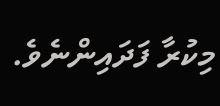މިކުރާ ފަދައިންނެވެ.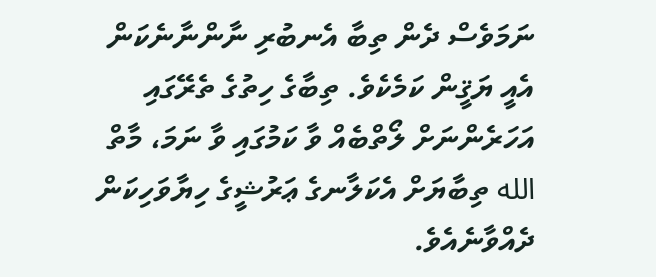ނަމަވެސް ދެން ތިބާ އެނބުރި ނާންނާނެކަން އެއީ ޔަޤީން ކަމެކެވެ. ތިބާގެ ހިތުގެ ތެރޭގައި އަހަރެންނަށް ލޯތްބެއް ވާ ކަމުގައި ވާ ނަމަ، މާތް الله ތިބާޔަށް އެކަލާނގެ ޢަރުޝީގެ ހިޔާވަހިކަން ދެއްވާނެއެވެ.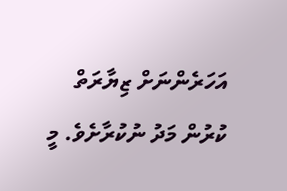އަހަރެންނަށް ޒިޔާރަތް ކުރުން މަދު ނުކުރާށެވެ. މީ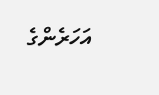އަހަރެންގެ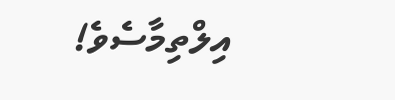އިލްތިމާސެވެ!